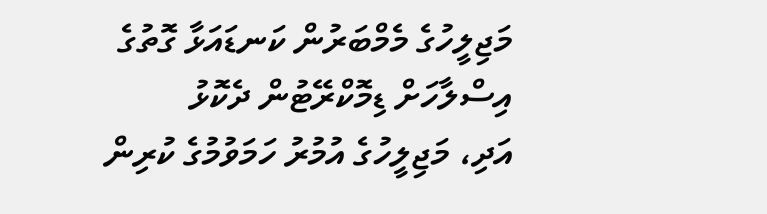މަޖިލީހުގެ މެމްބަރުން ކަނޑައަޅާ ގޮތުގެ އިސްލާހަށް ޑިމޮކްރޭޓުން ދެކޮޅު
އަދި، މަޖިލީހުގެ އުމުރު ހަމަވުމުގެ ކުރިން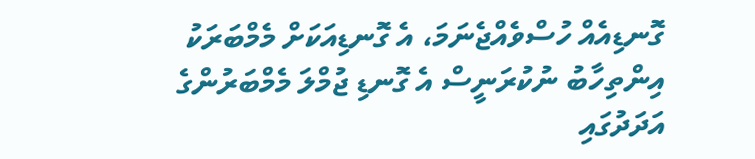ގޮނޑިއެއް ހުސްވެއްޖެނަމަ، އެ ގޮނޑިއަކަށް މެމްބަރަކު އިންތިހާބު ނުކުރަނީސް އެ ގޮނޑި ޖުމްލަ މެމްބަރުންގެ އަދަދުގައި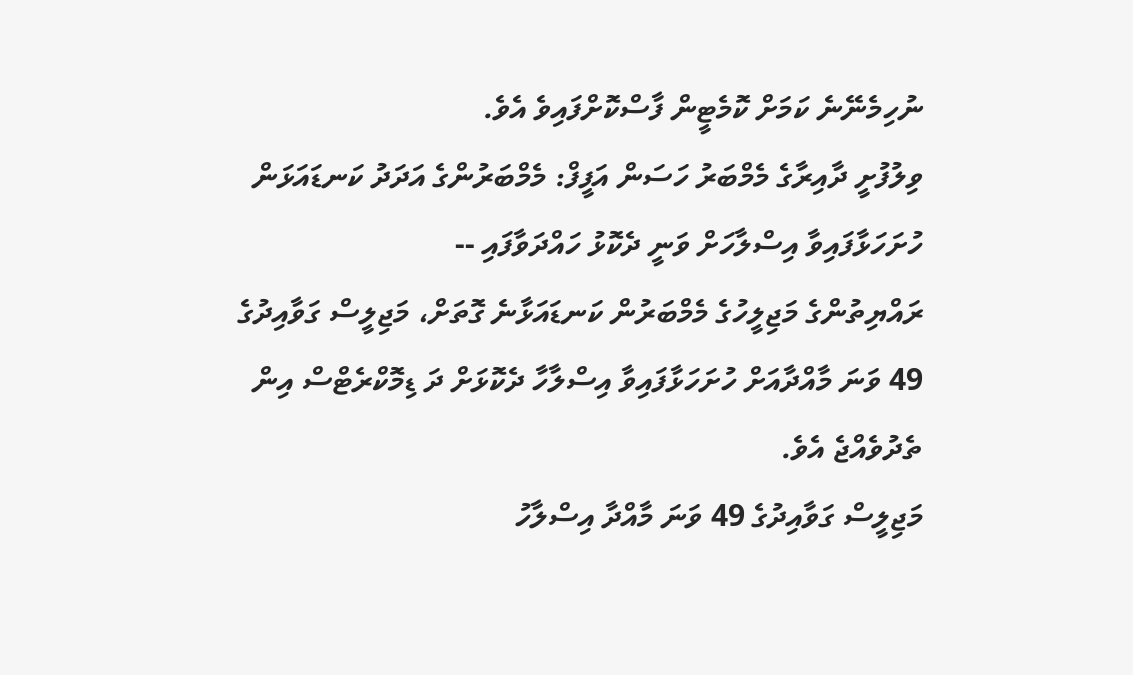ނުހިމެނޭނެ ކަމަށް ކޮމެޓީން ފާސްކޮށްފައިވެ އެވެ.
ވިލުފުށީ ދާއިރާގެ މެމްބަރު ހަސަން އަފީފް: މެމްބަރުންގެ އަދަދު ކަނޑައަޅަން ހުށަހަޅާފައިވާ އިސްލާހަށް ވަނީ ދެކޮޅު ހައްދަވާފައި --
ރައްޔިތުންގެ މަޖިލީހުގެ މެމްބަރުން ކަނޑައަޅާނެ ގޮތަށް، މަޖިލީސް ގަވާއިދުގެ 49 ވަނަ މާއްދާއަށް ހުށަހަޅާފައިވާ އިސްލާހާ ދެކޮޅަށް ދަ ޑިމޮކްރެޓްސް އިން ތެދުވެއްޖެ އެވެ.
މަޖިލީސް ގަވާއިދުގެ 49 ވަނަ މާއްދާ އިސްލާހު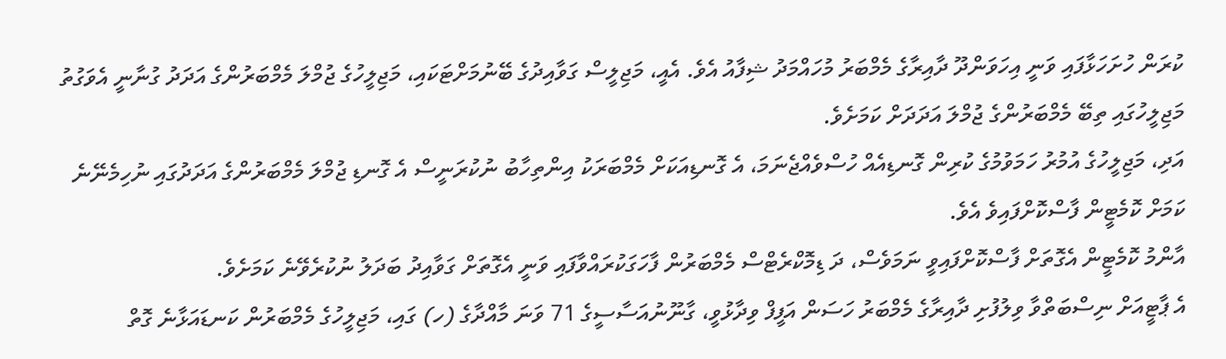ކުރަން ހުށަހަޅާފައި ވަނީ އިހަވަންދޫ ދާއިރާގެ މެމްބަރު މުހައްމަދު ޝިފާއު އެވެ. އެއީ، މަޖިލީސް ގަވާއިދުގެ ބޭނުމަށްޓަކައި، މަޖިލީހުގެ ޖުމްލަ މެމްބަރުންގެ އަދަދު ގުނާނީ އެވަގުތު މަޖިލީހުގައި ތިބޭ މެމްބަރުންގެ ޖުމްލަ އަދަދަށް ކަމަށެވެ.
އަދި، މަޖިލީހުގެ އުމުރު ހަމަވުމުގެ ކުރިން ގޮނޑިއެއް ހުސްވެއްޖެނަމަ، އެ ގޮނޑިއަކަށް މެމްބަރަކު އިންތިހާބު ނުކުރަނީސް އެ ގޮނޑި ޖުމްލަ މެމްބަރުންގެ އަދަދުގައި ނުހިމެނޭނެ ކަމަށް ކޮމެޓީން ފާސްކޮށްފައިވެ އެވެ.
އާންމު ކޮމެޓީން އެގޮތަށް ފާސްކޮށްފައިވީ ނަމަވެސް، ދަ ޑިމޮކްރެޓްސް މެމްބަރުން ފާހަގަކުރައްވާފައި ވަނީ އެގޮތަށް ގަވާއިދު ބަދަލު ނުކުރެވޭނެ ކަމަށެވެ.
އެ ޕާޓީއަށް ނިސްބަތްވާ ވިލުފުށި ދާއިރާގެ މެމްބަރު ހަސަން އަފީފް ވިދާޅުވީ، ގާނޫނުއަސާސީގެ 71 ވަނަ މާއްދާގެ (ހ) ގައި، މަޖިލީހުގެ މެމްބަރުން ކަނޑައަޅާނެ ގޮތް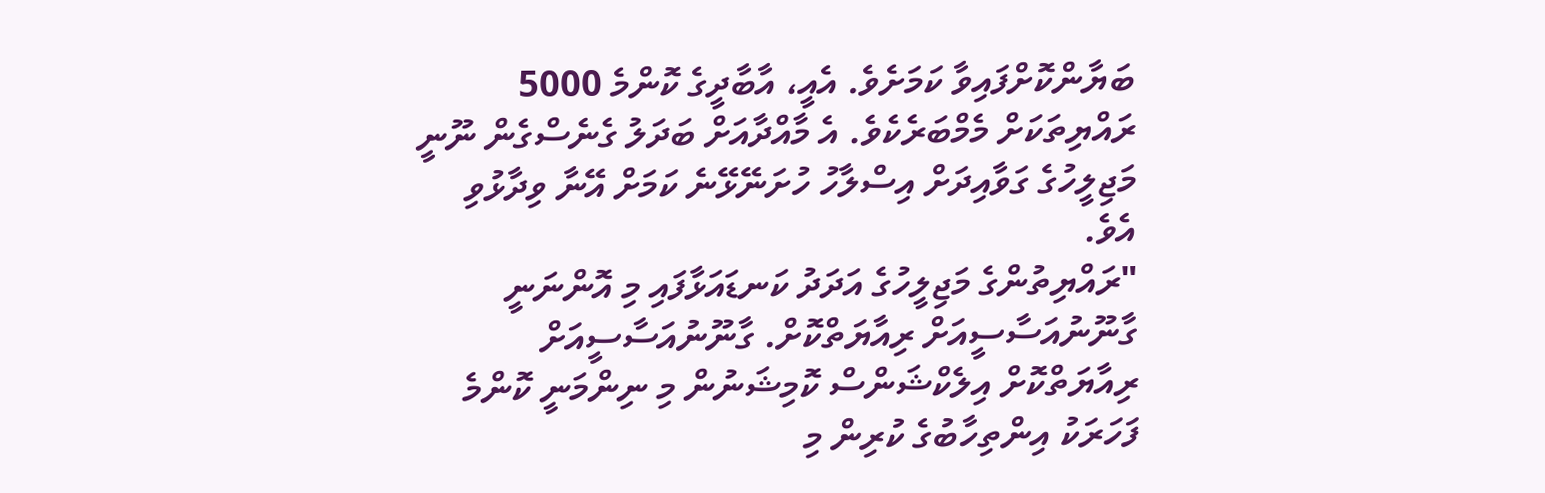ބަޔާންކޮށްފައިވާ ކަމަށެވެ. އެއީ، އާބާދީގެ ކޮންމެ 5000 ރައްޔިތަކަށް މެމްބަރެކެވެ. އެ މާއްދާއަށް ބަދަލު ގެނެސްގެން ނޫނީ މަޖިލީހުގެ ގަވާއިދަށް އިސްލާހު ހުށަނޭޅޭނެ ކަމަށް އޭނާ ވިދާޅުވި އެވެ.
"ރައްޔިތުންގެ މަޖިލީހުގެ އަދަދު ކަނޑައަޅާފައި މި އޮންނަނީ ގާނޫނުއަސާސީއަށް ރިއާޔަތްކޮށް. ގާނޫނުއަސާސީއަށް ރިއާޔަތްކޮށް އިލެކްޝަންސް ކޮމިޝަނުން މި ނިންމަނީ ކޮންމެ ފަހަރަކު އިންތިހާބުގެ ކުރިން މި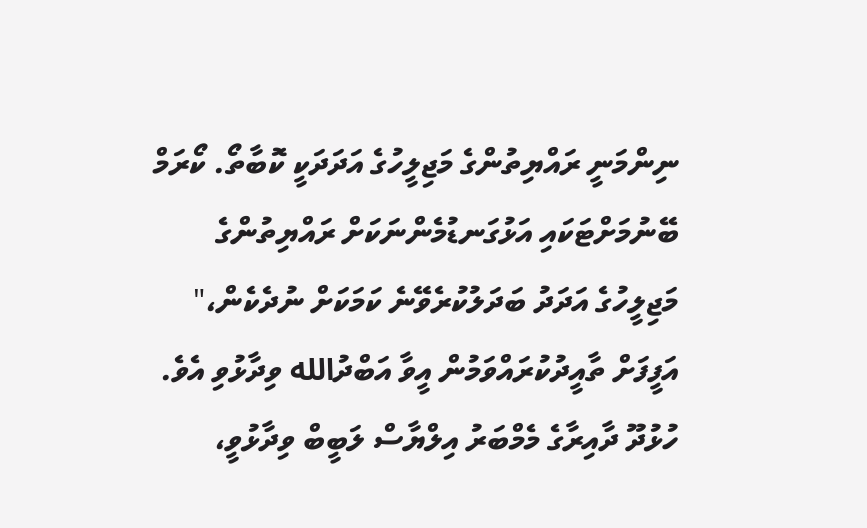ނިންމަނީ ރައްޔިތުންގެ މަޖިލީހުގެ އަދަދަކީ ކޮބާތޯ. ކޯރަމް ބޭނުމަށްޓަކައި އަޅުގަނޑުމެންނަކަށް ރައްޔިތުންގެ މަޖިލީހުގެ އަދަދު ބަދަލުކުރެވޭނެ ކަމަކަށް ނުދެކެން،" އަފީފަށް ތާއީދުކުރައްވަމުން އީވާ އަބްދުالله ވިދާޅުވި އެވެ.
ހުޅުދޫ ދާއިރާގެ މެމްބަރު އިލްޔާސް ލަބީބް ވިދާޅުވީ،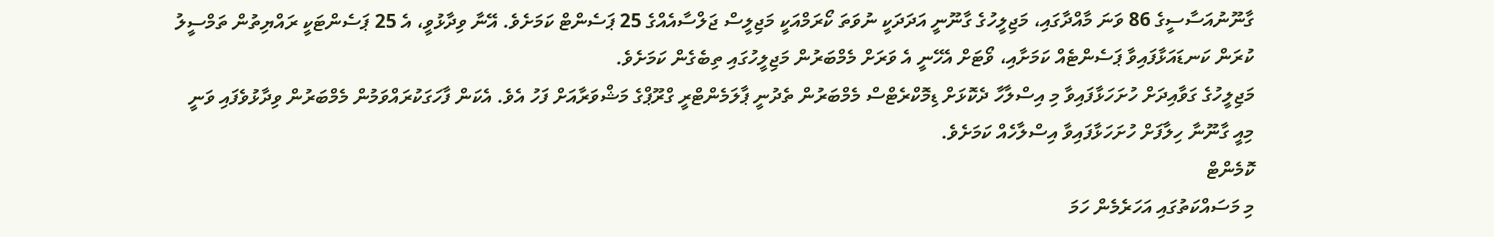ގާނޫނުއަސާސީގެ 86 ވަނަ މާއްދާގައި، މަޖިލީހުގެ ގާނޫނީ އަދަދަކީ ނުވަތަ ކޯރަމްއަކީ މަޖިލީސް ޖަލްސާއެއްގެ 25 ޕަސެންޓް ކަމަށެވެ. އޭނާ ވިދާޅުވީ، އެ 25 ޕަސެންޓަކީ ރައްޔިތުން ތަމްސީލު ކުރަން ކަނޑައަޅާފައިވާ ޕަސެންޓެއް ކަމަށާއި، ވޯޓަށް އެހޭނީ އެ ވަރަށް މެމްބަރުން މަޖިލީހުގައި ތިބެގެން ކަމަށެވެ.
މަޖިލީހުގެ ގަވާއިދަށް ހުށަހަޅާފައިވާ މި އިސްލާހާ ދެކޮޅަށް ޑިމޮކްރެޓްސް މެމްބަރުން ތެދުނީ ޕާލަމެންޓްރީ ގްރޫޕްގެ މަޝްވަރާއަށް ފަހު އެވެ. އެކަން ފާހަގަކުރައްވަމުން މެމްބަރުން ވިދާޅުވެފައި ވަނީ މިއީ ގާނޫނާ ހިލާފަށް ހުށަހަޅާފައިވާ އިސްލާހެއް ކަމަށެވެ.
ކޮމެންޓް
މި މަސައްކަތުގައި އަހަރެމެން ހަމަ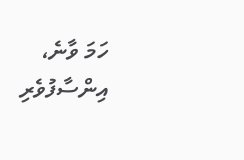ހަމަ ވާނެ، އިންސާފުވެރި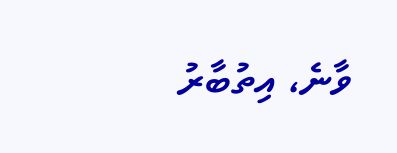ވާނެ، އިތުބާރު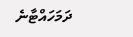ދަމަހައްޓާނެ